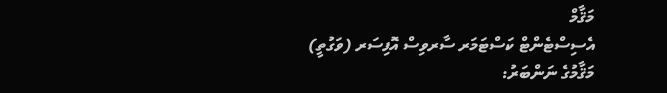މަޤާމް
އެސިސްޓެންޓް ކަސްޓަމަރ ސާރވިސް އޮފިސަރ (ވަގުތީ)
މަޤާމުގެ ނަންބަރު: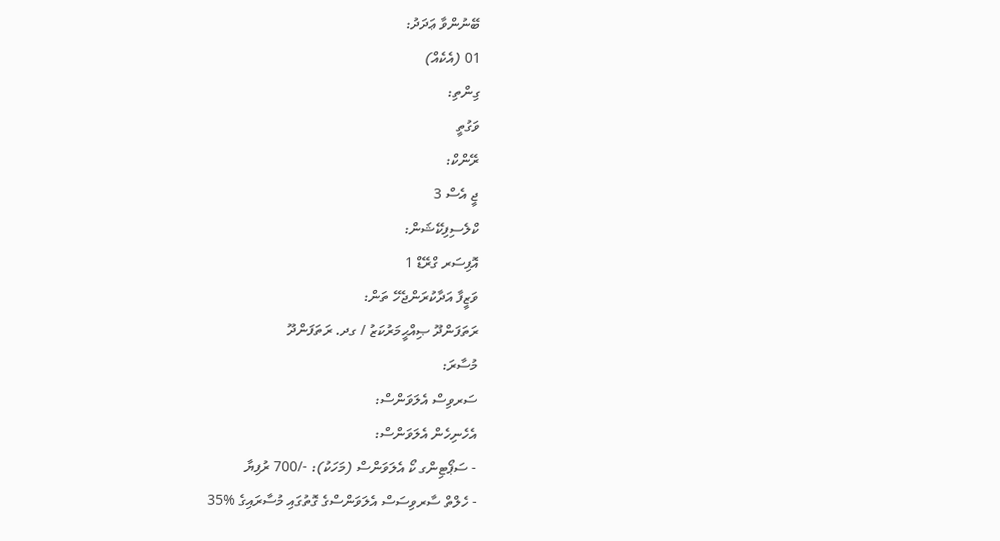ބޭނުންވާ ޢަދަދު:
01 (އެކެއް)
ގިންތި:
ވަގުތީ
ރޭންކް:
ޖީ އެސް 3
ކްލެސިފިކޭޝަން:
އޮފިސަރ ގްރޭޑް 1
ވަޒީފާ އަދާކުރަންޖެހޭ ތަން:
ރަތަފަންދޫ ޞިއްޙީމަރުކަޒު / ގދ. ރަތަފަންދޫ
މުސާރަ:
ސަރވިސް އެލަވަންސް:
އެހެނިހެން އެލަވަންސް:
- ސަޕޯޓިންގ ކޯ އެލަވަންސް (މަހަކު): -/700 ރުފިޔާ
- ހެލްތް ސާރވިސަސް އެލަވަންސްގެ ގޮތުގައި މުސާރައިގެ %35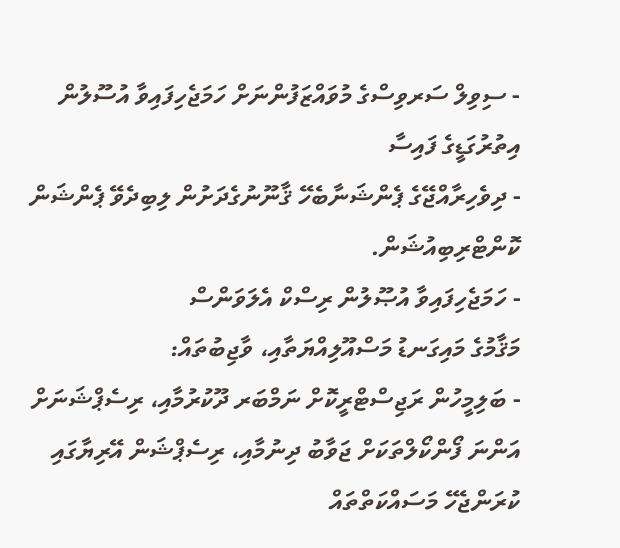- ސިވިލް ސަރވިސްގެ މުވައްޒަފުންނަށް ހަމަޖެހިފައިވާ އުސޫލުން އިތުރުގަޑީގެ ފައިސާ
- ދިވެހިރާއްޖޭގެ ޕެންޝަނާބެހޭ ޤާނޫނުގެދަށުން ލިބިދެވޭ ޕެންޝަން ކޮންޓްރިބިއުޝަން.
- ހަމަޖެހިފައިވާ އުޞޫލުން ރިސްކް އެލަވަންސް
މަޤާމުގެ މައިގަނޑު މަސްއޫލިއްޔަތާއި، ވާޖިބުތައް:
- ބަލިމީހުން ރަޖިސްޓްރީކޮށް ނަމްބަރ ދޫކުރުމާއި، ރިސެޕްޝަނަށް އަންނަ ފޯންކޯލްތަކަށް ޖަވާބު ދިނުމާއި، ރިސެޕްޝަން އޭރިޔާގައި ކުރަންޖެހޭ މަސައްކަތްތައް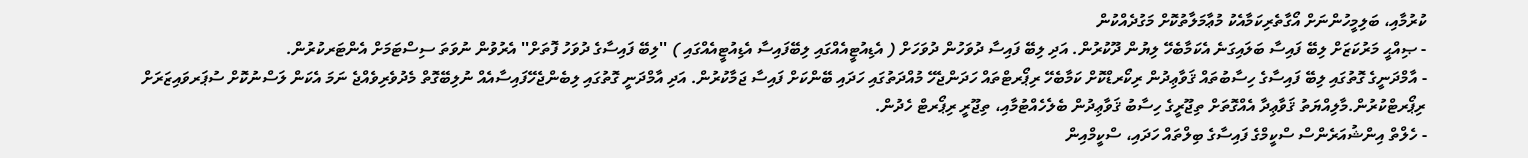ކުރުމާއި، ބަލިމީހުންނަށް އޯގާތެރިކަމާއެކު މުޢާމަލާތުކޮށް މަގުދެއްކުން
- ޞިއްޙީ މަރުކަޒަށް ލިބޭ ފައިސާ ބަލައިގަނެ އެކަމާބެހޭ ލިޔުން ދޫކުރުން. އަދި ލިބޭ ފައިސާ ދުވަހުން ދުވަހަށް ( އެޑިއުޓީއެއްގައި ލިބޭފައިސާ އެޑިއުޓީއެއްގައި ) ''ލިބޭ ފައިސާގެ ދުވަހު ފޮތަށް'' އެރުވުން ނުވަތަ ސިސްޓަމަށް އެންޓަރކުރުން.
- އާމްދަނީގެ ގޮތުގައި ލިބޭ ފައިސާގެ ހިސާބުތައް ޤަވާޢިދުން ރިކޯރޑްކޮށް ކަމާބެހޭ ރިޕޯރޓްތައް ހަދަންޖެހޭ މުއްދަތުގައި ހަދައި ބޭންކަށް ފައިސާ ޖަމާކުރުން. އަދި އާމްދަނީ ގޮތުގައި ލިބެންޖެހޭފައިސާއެއް ނުލިބޭގޮތް މެދުވެރިވެއްޖެ ނަމަ އެކަން ލަސްނުކޮށް ސުޕަރވައިޒަރަށް ރިޕޯރޓްކުރުން.މާލިއްޔަތު ޤަވާޢިދާ އެއްގޮތަށް ތިޖޫރީގެ ހިސާބު ޤަވާޢިދުން ބެލެހެއްޓުމާއި، ތިޖޫރީ ރިޕޯރޓް ހެދުން.
- ހެލްތް އިންޝުއަރެންސް ސްކީމްގެ ފައިސާގެ ބިލްތައް ހަދައި، ސްކީމްއިން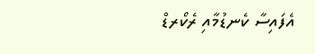އެފައިސާ ކެނޑުމާއި ރެކޯރޑް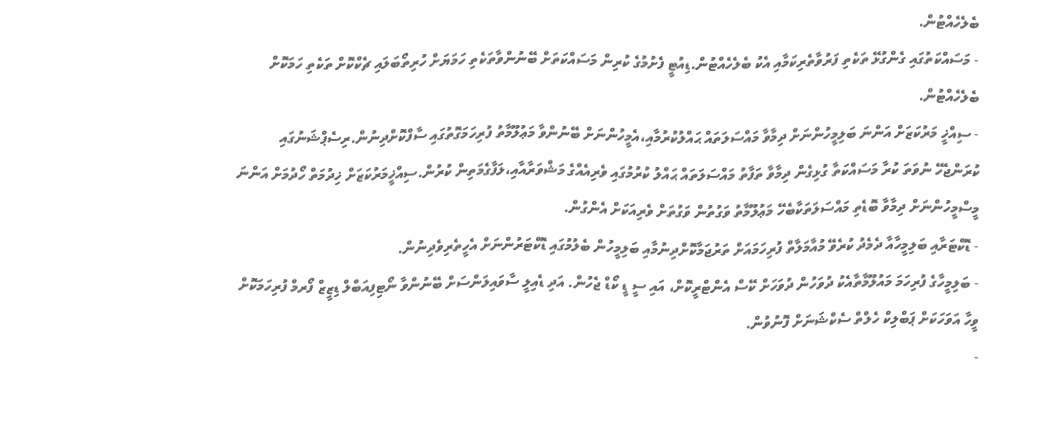ބެލެހެއްޓުން.
- މަސައްކަތުގައި ގެންގުޅޭ ތަކެތި ފަރުވާތެރިކަމާއި އެކު ބެލެހެއްޓުން.ޑިއުޓީ ފެށުމުގެ ކުރިން މަސައްކަތަށް ބޭނުންވާތަކެތި ހަމަޔަށް ހުރިތޯބަލައި ޗެކްކޮށް ތަކެތި ހަމަކޮށް ބެލެހެއްޓުން.
- ސިއްޚީ މަރުކަޒަށް އަންނަ ބަލިމީހުންނަށް ދިމާވާ މައްސަލަތައް ޙައްލުކުރުމާއި،އެމީހުންނަށް ބޭނުންވާ މަޢުލޫމާތު ފުރިހަމަގޮތުގައި ސާފްކޮށްދިނުން.ރިސެޕްޝަނުގައި ކުރަންޖެހޭ ނުވަތަ ކުރާ މަސައްކަތާ ގުޅިގެން ދިމާވާ ތަފާތު މައްސަލަތައް ޙައްލު ކުރުމުގައި ވެރިއެއްގެ މަޝްވަރާއާއި،ލަފާގެމަތިން ކުރުން.ސިއްޚީމަރުކަޒަށް ޚިދުމަތް ހޯދުމަށް އަންނަ މީސްމީހުންނަށް ދިމާވާ ބޮޑެތި މައްސަލަތަކާބެހޭ މަޢުލޫމާތު ވަގުތުން ވަގުތަށް ވެރިއަކަށް އެންގުން.
- ޑޮކްޓަރާއި ބަލިމީހާއާ ދެމެދު ކުރެވޭ މުއާމަލާތް ފުރިހަމައަށް ތަރުޖަމާކޮށްދިނުމާއި ބަލިމީހުން ބެލުމުގައި ޑޮކްޓަރުންނަށް އެހީތެރިވެދިނުން.
- ބަލިމީހާގެ ފުރިހަމަ މައުލޫމާތާއެކު ދުވަހުން ދުވަހަށް ކޭސް އެންޓްރީކޮށް، އައި ސީ ޑީ ކޯޑް ޖެހުން. އަދި ޑެއިލީ ސާވައިލަންސަށް ބޭނުންވާ ނޯޓިފިއަބްލް ޑިޒީޒް ފޯރމް ފުރިހަމަކޮށް ވީހާ އަވަހަކަށް ޕަބްލިކް ހެލްތް ސެކްޝަނަށް ފޮނުވުން.
-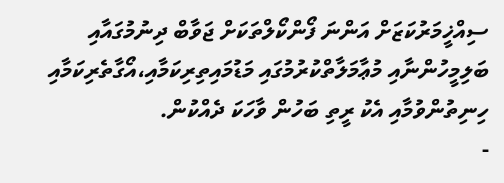ސިއްޚީމަރުކަޒަށް އަންނަ ފޯންކޯލްތަކަށް ޖަވާބް ދިނުމުގައާއި ބަލިމީހުންނާއި މުޢާމަލާތްކުރުމުގައި މަޑުމައިތިރިކަމާއި،އޯގާތެރިކަމާއި ހިނިތުންވުމާއި އެކު ރީތި ބަހުން ވާހަކަ ދެއްކުން.
-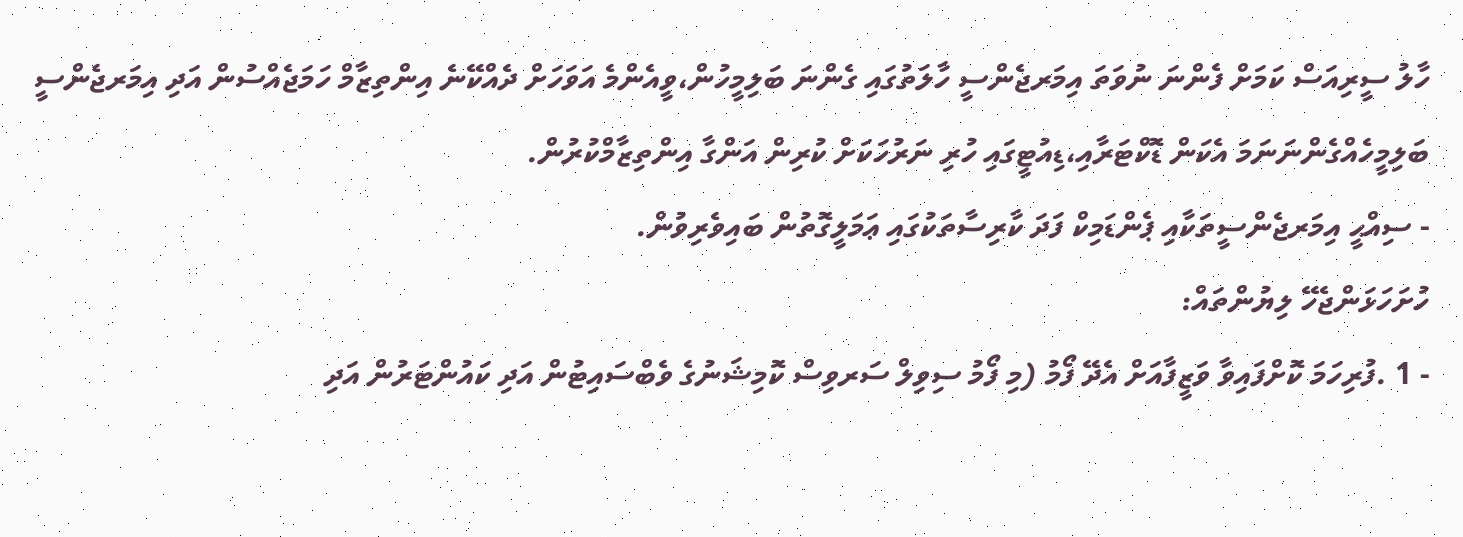ހާލު ސީރިއަސް ކަމަށް ފެންނަ ނުވަތަ އިމަރޖެންސީ ހާލަތުގައި ގެންނަ ބަލިމީހުން،ވީއެންމެ އަވަހަށް ދެއްކޭނެ އިންތިޒާމް ހަމަޖެއްސުން އަދި އިމަރޖެންސީ ބަލިމީހެއްގެންނަނަމަ އެކަން ޑޮކްޓަރާއި،ޑިއުޓީގައި ހުރި ނަރުހަކަށް ކުރިން އަންގާ އިންތިޒާމްކުރުން.
- ސިއްޙީ އިމަރޖެންސީތަކާއި ޕެންޑަމިކް ފަދަ ކާރިސާތަކުގައި ޢަމަލީގޮތުން ބައިވެރިވުން.
ހުށަހަޅަންޖެހޭ ލިޔުންތައް:
- 1 .ފުރިހަމަ ކޮށްފައިވާ ވަޒީފާއަށް އެދޭ ފޯމު (މި ފޯމު ސިވިލް ސަރވިސް ކޮމިޝަނުގެ ވެބްސައިޓުން އަދި ކައުންޓަރުން އަދި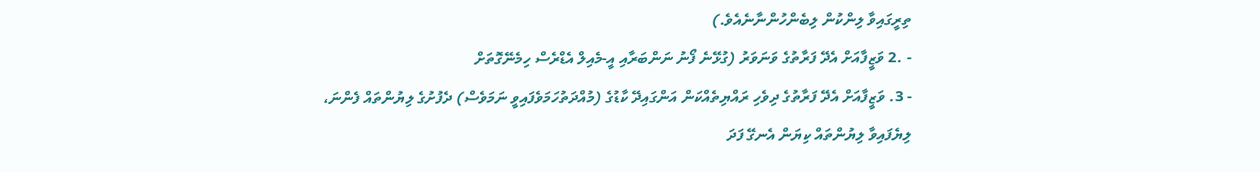ތިރީގައިވާ ލިންކުން ލިބެންހުންނާނެއެވެ.)
- .2 ވަޒީފާއަށް އެދޭ ފަރާތުގެ ވަނަވަރު (ގުޅޭނެ ފޯނު ނަންބަރާއި އީ-މެއިލް އެޑްރެސް ހިމެނޭގޮތަށް
- 3. ވަޒީފާއަށް އެދޭ ފަރާތުގެ ދިވެހި ރައްޔިތެއްކަން އަންގައިދޭ ކާޑުގެ (މުއްދަތުހަމަވެފައިވީ ނަމަވެސް) ދެފުށުގެ ލިޔުންތައް ފެންނަ، ލިޔެފައިވާ ލިޔުންތައް ކިޔަން އެނގޭ ފަދަ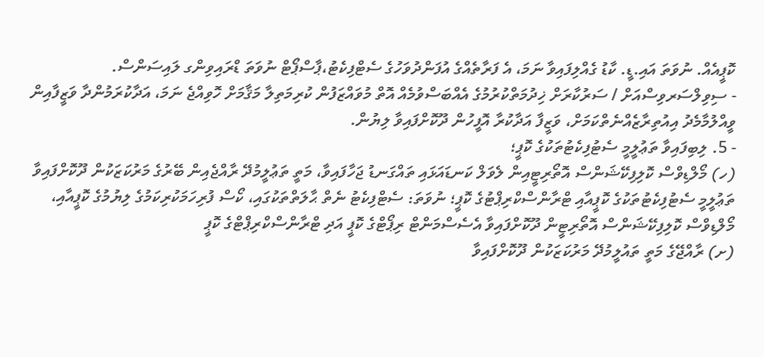ކޮޕީއެއް. ނުވަތަ އައި.ޑީ. ކާޑު ގެއްލިފައިވާ ނަމަ، އެ ފަރާތެއްގެ އުފަންދުވަހުގެ ސެޓްފިކެޓު،ޕާސްޕޯޓް ނުވަތަ ޑްރައިވިންގ ލައިސަންސް.
- ސިވިލްސަރވިސްއަށް / ސަރުކާރަށް ޚިދުމަތްކުރުމުގެ އެއްބަސްވުމެއް އޮތް މުވައްޒަފުން ކުރިމަތިލާ މަޤާމަށް ހޮވިއްޖެ ނަމަ، އަދާކުރަމުންދާ ވަޒީފާއިން ވީއްލުމާމެދު އިއުތިރާޒެއްނެތްކަމަށް، ވަޒީފާ އަދާކުރާ އޮފީހުން ދޫކޮށްފައިވާ ލިޔުން.
- 5. ލިބިފައިވާ ތަޢުލީމީ ސެޓުފިކެޓުތަކުގެ ކޮޕީ؛
(ހ) މޯލްޑިވްސް ކޮލިފިކޭޝަންސް އޮތޯރިޓީއިން ލެވަލް ކަނޑައަޅައި ތައްގަނޑު ޖަހާފައިވާ، މަތީ ތަޢުލީމުދޭ ރާއްޖެއިން ބޭރުގެ މަރުކަޒަކުން ދޫކޮށްފައިވާ ތަޢުލީމީ ސެޓުފިކެޓުތަކުގެ ކޮޕީއާއި ޓްރާންސްކްރިޕްޓުގެ ކޮޕީ؛ ނުވަތަ: ސެޓްފިކެޓު ނެތް ޙާލަތްތަކުގައި، ކޯސް ފުރިހަމަކުރިކަމުގެ ލިޔުމުގެ ކޮޕީއާއި، މޯލްޑިވްސް ކޮލިފިކޭޝަންސް އޮތޯރިޓީން ދޫކޮށްފައިވާ އެސެސްމަންޓް ރިޕޯޓްގެ ކޮޕީ އަދި ޓްރާންސްކްރިޕްޓްގެ ކޮޕީ
(ށ) ރާއްޖޭގެ މަތީ ތައުލީމުދޭ މަރުކަޒަކުން ދޫކޮށްފައިވާ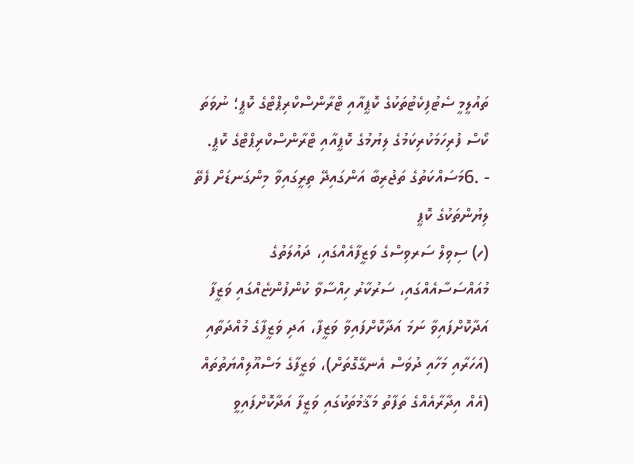ތައުލީމީ ސެޓުފިކެޓުތަކުގެ ކޮޕީއާއި ޓްރާންސްކްރިޕްޓްގެ ކޮޕީ؛ ނުވަތަ ކޯސް ފުރިހަމަކުރިކަމުގެ ލިޔުމުގެ ކޮޕީއާއި ޓްރާންސްކްރިޕްޓްގެ ކޮޕީ.
- .6މަސައްކަތުގެ ތަޖުރިބާ އަންގައިދޭ ތިރީގައިވާ މިންގަނޑަށް ފެތޭ ލިޔުންތަކުގެ ކޮޕީ
(ހ) ސިވިލް ސަރވިސްގެ ވަޒީފާއެއްގައި، ދައުލަތުގެ މުއައްސަސާއެއްގައި، ސަރުކާރު ހިއްސާވާ ކުންފުންޏެއްގައި ވަޒީފާ އަދާކޮށްފައިވާ ނަމަ އަދާކޮށްފައިވާ ވަޒީފާ، އަދި ވަޒީފާގެ މުއްދަތާއި (އަހަރާއި މަހާއި ދުވަސް އެނގޭގޮތަށް)، ވަޒީފާގެ މަސްއޫލިއްޔަތުތައް (އެއް އިދާރާއެއްގެ ތަފާތު މަޤާމުތަކުގައި ވަޒީފާ އަދާކޮށްފައިވީ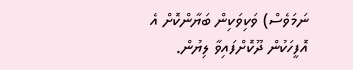ނަމަވެސް) ވަކިވަކިން ބަޔާންކޮށް އެ އޮފީހަކުން ދޫކޮށްފައިވާ ލިޔުން.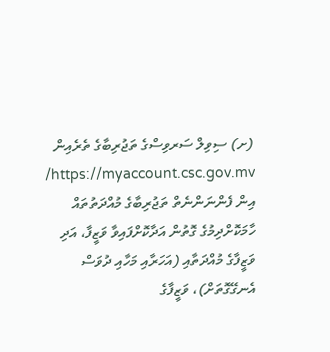(ށ) ސިވިލް ސަރވިސްގެ ތަޖުރިބާގެ ތެރެއިން https://myaccount.csc.gov.mv/ އިން ފެންނަންނެތް ތަޖުރިބާގެ މުއްދަތުތައް ހާމަކޮށްދިމުގެ ގޮތުން އަދާކޮށްފައިވާ ވަޒީފާ، އަދި ވަޒީފާގެ މުއްދަތާއި (އަހަރާއި މަހާއި ދުވަސް އެނގޭގޮތަށް)، ވަޒީފާގެ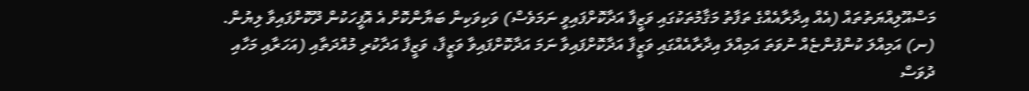މަސްއޫލިއްޔަތުތައް (އެއް އިދާރާއެއްގެ ތަފާތު މަޤާމުތަކުގައި ވަޒީފާ އަދާކޮށްފައިވީ ނަމަވެސް) ވަކިވަކިން ބަޔާންކޮށް އެ އޮފީހަކުން ދޫކޮށްފައިވާ ލިޔުން.
(ނ) އަމިއްލަ ކުންފުންޏެއް ނުވަތަ އަމިއްލަ އިދާރާއެއްގައި ވަޒީފާ އަދާކޮށްފައިވާ ނަމަ އަދާކޮށްފައިވާ ވަޒީފާ، ވަޒީފާ އަދާކުރި މުއްދަތާއި (އަހަރާއި މަހާއި ދުވަސް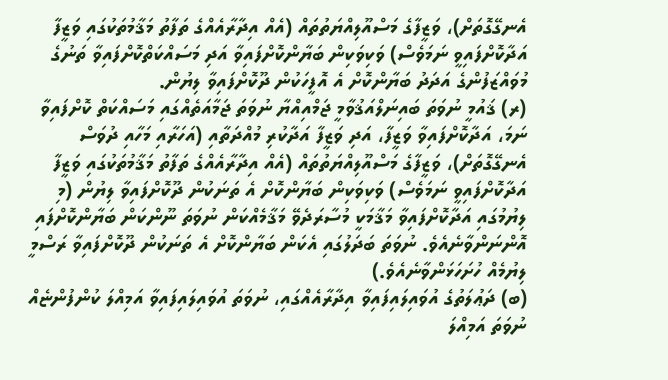އެނގޭގޮތަށް)، ވަޒީފާގެ މަސްއޫލިއްޔަތުތައް (އެއް އިދާރާއެއްގެ ތަފާތު މަޤާމުތަކުގައި ވަޒީފާ އަދާކޮށްފައިވީ ނަމަވެސް) ވަކިވަކިން ބަޔާންކޮށްފައިވާ އަދި މަސައްކަތްކޮށްފައިވާ ތަނުގެ މުވައްޒަފުންގެ އަދަދު ބަޔާންކޮށް އެ އޮފީހަކުން ދޫކޮށްފައިވާ ލިޔުން.
(ރ) ޤައުމީ ނުވަތަ ބައިނަލްއަޤުވާމީ ޖަމްއިއްޔާ ނުވަތަ ޖަމާއަތެއްގައި މަސައްކަތް ކޮށްފައިވާ ނަމަ، އަދާކޮށްފައިވާ ވަޒީފާ، އަދި ވަޒީފާ އަދާކުރި މުއްދަތާއި (އަހަރާއި މަހާއި ދުވަސް އެނގޭގޮތަށް)، ވަޒީފާގެ މަސްއޫލިއްޔަތުތައް (އެއް އިދާރާއެއްގެ ތަފާތު މަޤާމުތަކުގައި ވަޒީފާ އަދާކޮށްފައިވީ ނަމަވެސް) ވަކިވަކިން ބަޔާންކޮށް އެ ތަނަކުން ދޫކޮށްފައިވާ ލިޔުން (މި ލިޔުމުގައި އަދާކޮށްފައިވާ މަޤާމަކީ މުސާރަދެވޭ މަޤާމެއްކަން ނުވަތަ ނޫންކަން ބަޔާންކޮށްފައި އޮންނަންވާނެއެވެ. ނުވަތަ ބަދަލުގައި އެކަން ބަޔާންކޮށް އެ ތަނަކުން ދޫކޮށްފައިވާ ރަސްމީ ލިޔުމެއް ހުށަހަޅަންވާނެއެވެ.)
(ބ) ދަޢުލަތުގެ އުވައިލައިފައިވާ އިދާރާއެއްގައި، ނުވަތަ އުވައިލައިފައިވާ އަމިއްލަ ކުންފުންޏެއް ނުވަތަ އަމިއްލަ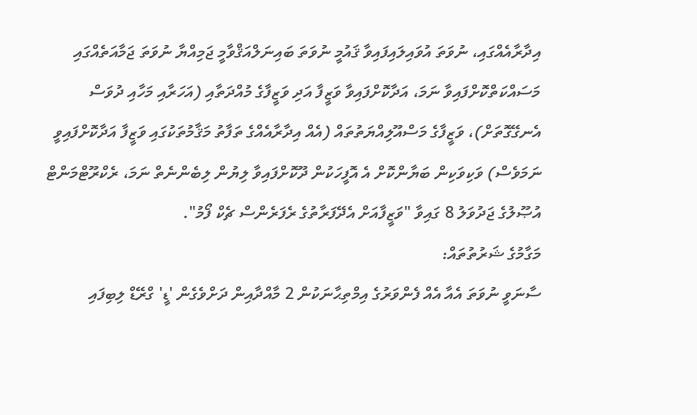އިދާރާއެއްގައި، ނުވަތަ އުވައިލައިފައިވާ ޤައުމީ ނުވަތަ ބައިނަލްއަޤްވާމީ ޖަމިއްޔާ ނުވަތަ ޖަމާއަތެއްގައި މަސައްކަތްކޮށްފައިވާ ނަމަ، އަދާކޮށްފައިވާ ވަޒީފާ އަދި ވަޒީފާގެ މުއްދަތާއި (އަހަރާއި މަހާއި ދުވަސް އެނގޭގޮތަށް)، ވަޒީފާގެ މަސްއޫލިއްޔަތުތައް (އެއް އިދާރާއެއްގެ ތަފާތު މަޤާމުތަކުގައި ވަޒީފާ އަދާކޮށްފައިވީ ނަމަވެސް) ވަކިވަކިން ބަޔާންކޮށް އެ އޮފީހަކުން ދޫކޮށްފައިވާ ލިޔުން ލިބެންނެތް ނަމަ، ރެކްރޫޓްމަންޓް އުޞޫލުގެ ޖަދުވަލު 8 ގައިވާ "ވަޒީފާއަށް އެދޭފަރާތުގެ ރެފަރެންސް ޗެކް ފޯމު".
މަގާމުގެ ޝަރުތުތައް:
ސާނަވީ ނުވަތަ އެއާ އެއް ފެންވަރުގެ އިމްތިޙާނަކުން 2 މާއްދާއިން ދަށްވެގެން 'ޑީ' ގްރޭޑް ލިބިފައި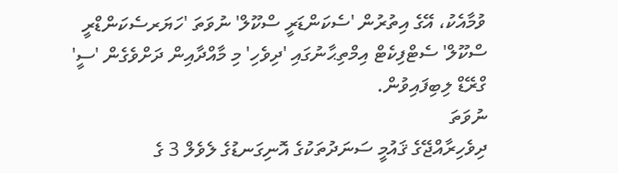ވުމާއެކު، އޭގެ އިތުރުން 'ސެކަންޑަރީ ސްކޫލް' ނުވަތަ 'ހަޔަރސެކަންޑްރީ ސްކޫލް' ސެޓްފިކެޓް އިމްތިޙާނުގައި 'ދިވެހި' މި މާއްދާއިން ދަށްވެގެން 'ސީ' ގްރޭޑް ލިބިފައިވުން.
ނުވަތަ
ދިވެހިރާއްޖޭގެ ޤައުމީ ސަނަދުތަކުގެ އޮނިގަނޑުގެ ލެވެލް 3 ގެ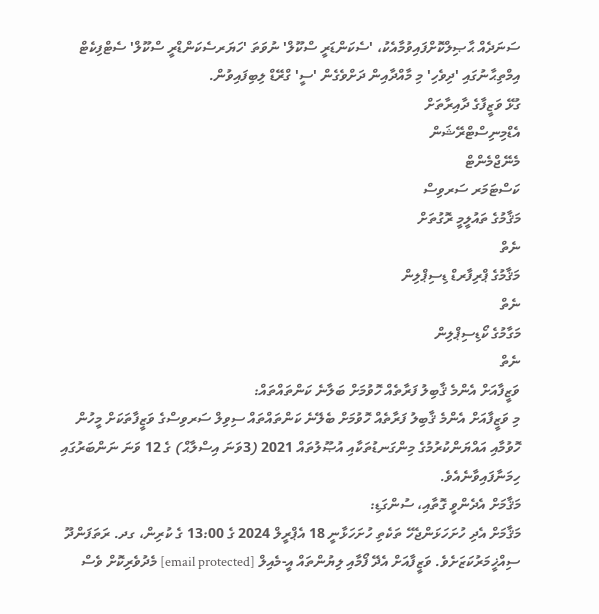ސަނަދެއް ޙާޞިލްކޮށްފައިވުމާއެކު، 'ސެކަންޑަރީ ސްކޫލް' ނުވަތަ 'ހަޔަރސެކަންޑްރީ ސްކޫލް' ސެޓްފިކެޓް އިމްތިޙާނުގައި 'ދިވެހި' މި މާއްދާއިން ދަށްވެގެން 'ސީ' ގްރޭޑް ލިބިފައިވުން.
ގުޅޭ ވަޒީފާގެ ދާއިރާތަށް
އެޑްމިނިސްޓްރޭޝަން
މެނޭޖްމެންޓް
ކަސްޓަމަރ ސަރވިސް
މަޤާމުގެ ތައުލީމީ ރޮގުތަށް
ނެތް
މަޤާމުގެ ޕްރިފާރޑް ޑިސިޕްލިން
ނެތް
މަގާމުގެ ކޯޑިސިޕްލިން
ނެތް
ވަޒީފާއަށް އެންމެ ޤާބިލު ފަރާތެއް ހޮވުމަށް ބަލާނެ ކަންތައްތައް:
މި ވަޒީފާއަށް އެންމެ ޤާބިލު ފަރާތެއް ހޮވުމަށް ބެލޭނެ ކަންތައްތައް ސިވިލް ސަރވިސްގެ ވަޒީފާތަކަށް މީހުން ހޮވުމާއި އައްޔަންކުރުމުގެ މިންގަނޑުތަކާއި އުޞޫލުތައް 2021 (3ވަނަ އިސްލާޙް) ގެ 12 ވަނަ ނަންބަރުގައި ހިމަނާފައިވާނެއެވެ.
މަޤާމަށް އެދެންވީ ގޮތާއި، ސުންގަޑި:
މަޤާމަށް އެދި ހުށަހަޅަންޖެހޭ ތަކެތި ހުށަހަޅާނީ 18 އެޕްރީލް 2024 ގެ 13:00 ގެ ކުރިން، ގދ. ރަތަފަންދޫ ސިއްޚީމަރުކަޒަށެވެ. ވަޒީފާއަށް އެދޭ ފޯމާއި ލިޔުންތައް އީ-މެއިލް [email protected] މެދުވެރިކޮށް ވެސް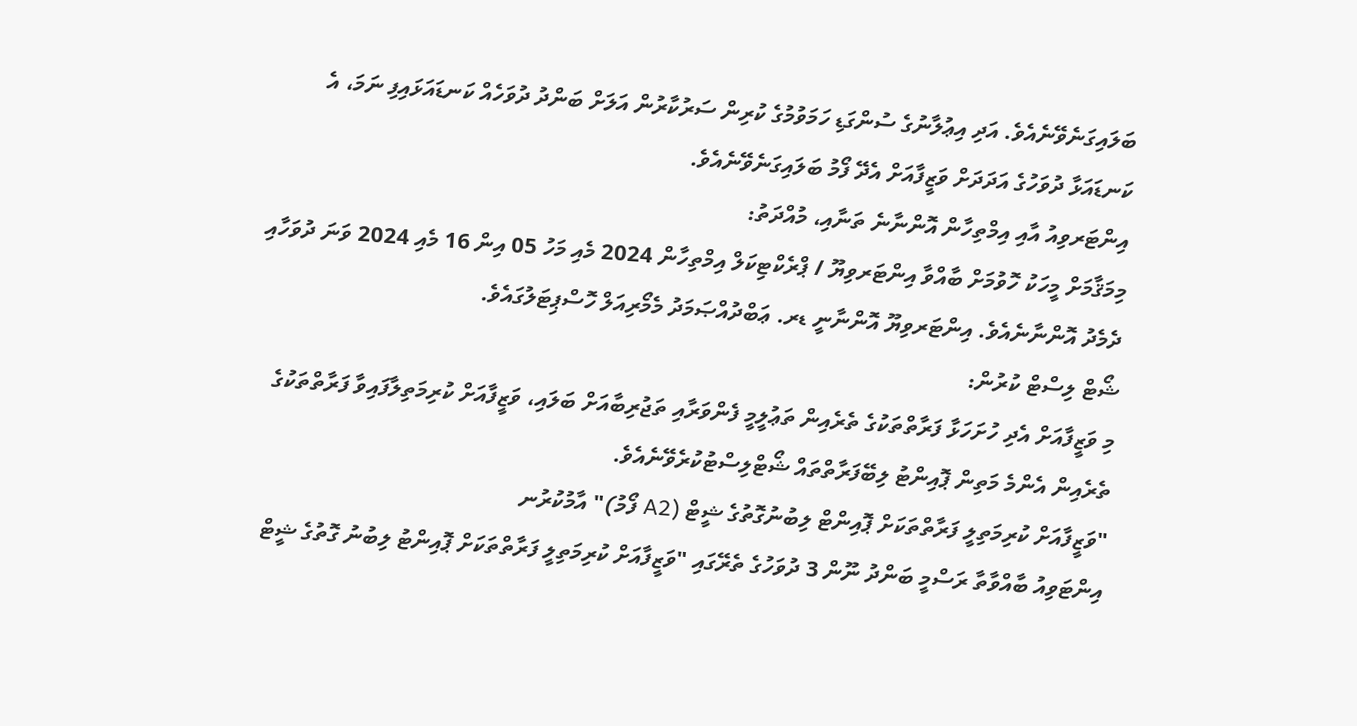ބަލައިގަނެވޭނެއެވެ. އަދި އިޢުލާނުގެ ސުންގަޑި ހަމަވުމުގެ ކުރިން ސަރުކާރުން އަލަށް ބަންދު ދުވަހެއް ކަނޑައަޅައިފި ނަމަ، އެ ކަނޑައަޅާ ދުވަހުގެ އަދަދަށް ވަޒީފާއަށް އެދޭ ފޯމު ބަލައިގަނެވޭނެއެވެ.
އިންޓަރވިއު އާއި އިމްތިހާން އޮންނާނެ ތަނާއި، މުއްދަތު:
މިމަޤާމަށް މީހަކު ހޮވުމަށް ބާއްވާ އިންޓަރވިޔޫ / ޕްރެކްޓިކަލް އިމްތިހާން 2024 މެއި މަހު 05 އިން 16 މެއި 2024 ވަނަ ދުވަހާއި ދެމެދު އޮންނާނެއެވެ. އިންޓަރވިޔޫ އޮންނާނީ ޑރ. ޢަބްދުއްޞަމަދު މެމޯރިއަލް ހޮސްޕިޓަލުގައެވެ.
ޝޯޓް ލިސްޓް ކުރުން:
މި ވަޒީފާއަށް އެދި ހުށަހަޅާ ފަރާތްތަކުގެ ތެރެއިން ތަޢުލީމީ ފެންވަރާއި ތަޖުރިބާއަށް ބަލައި، ވަޒީފާއަށް ކުރިމަތިލާފައިވާ ފަރާތްތަކުގެ ތެރެއިން އެންމެ މަތިން ޕޮއިންޓު ލިބޭފަރާތްތައް ޝޯޓްލިސްޓުކުރެވޭނެއެވެ.
"ވަޒީފާއަށް ކުރިމަތިލީ ފަރާތްތަކަށް ޕޮއިންޓް ލިބުނުގޮތުގެ ޝީޓް (A2 ފޯމު)" އާމުކުރުނ
އިންޓަވިއު ބާއްވާތާ ރަސްމީ ބަންދު ނޫން 3 ދުވަހުގެ ތެރޭގައި "ވަޒީފާއަށް ކުރިމަތިލީ ފަރާތްތަކަށް ޕޮއިންޓު ލިބުނު ގޮތުގެ ޝީޓް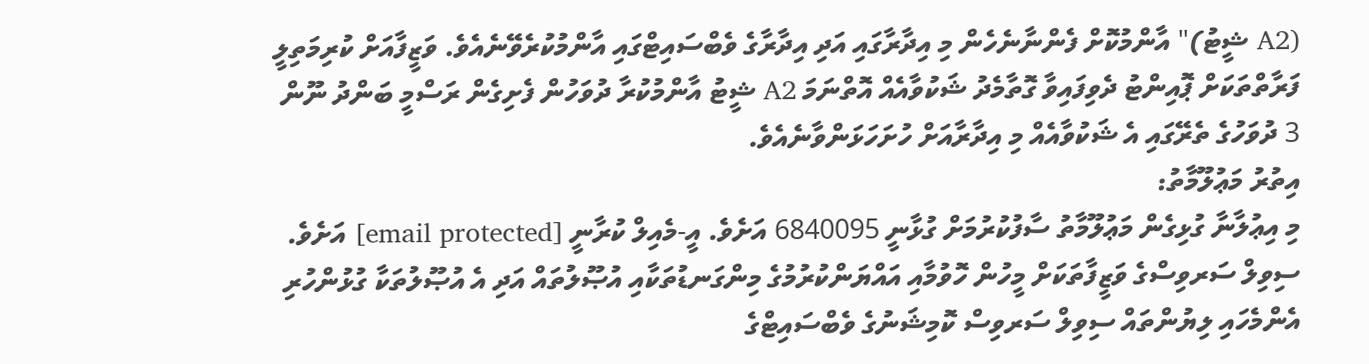(A2 ޝީޓު)" އާންމުކޮށް ފެންނާނެހެން މި އިދާރާގައި އަދި އިދާރާގެ ވެބްސައިޓްގައި އާންމުކުރެވޭނެއެވެ. ވަޒީފާއަށް ކުރިމަތިލީ ފަރާތްތަކަށް ޕޮއިންޓު ދެވިފައިވާ ގޮތާމެދު ޝަކުވާއެއް އޮތްނަމަ A2 ޝީޓު އާންމުކުރާ ދުވަހުން ފެށިގެން ރަސްމީ ބަންދު ނޫން 3 ދުވަހުގެ ތެރޭގައި އެ ޝަކުވާއެއް މި އިދާރާއަށް ހުށަހަޅަންވާނެއެވެ.
އިތުރު މަޢުލޫމާތު:
މި އިޢުލާނާ ގުޅިގެން މަޢުލޫމާތު ސާފުކުރުމަށް ގުޅާނީ 6840095 އަށެވެ. އީ-މެއިލް ކުރާނީ [email protected] އަށެވެ.
ސިވިލް ސަރވިސްގެ ވަޒީފާތަކަށް މީހުން ހޮވުމާއި އައްޔަންކުރުމުގެ މިންގަނޑުތަކާއި އުޞޫލުތައް އަދި އެ އުޞޫލުތަކާ ގުޅުންހުރި އެންމެހައި ލިޔުންތައް ސިވިލް ސަރވިސް ކޮމިޝަނުގެ ވެބްސައިޓްގެ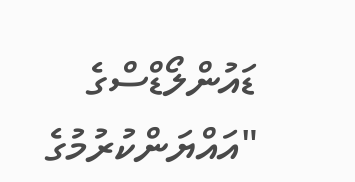ޑައުންލޯޑްސްގެ "އައްޔަންކުރުމުގެ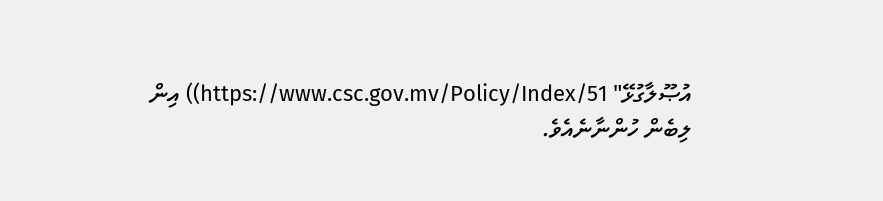އުޞޫލާގުޅޭ" https://www.csc.gov.mv/Policy/Index/51)) އިން ލިބެން ހުންނާނެއެވެ.